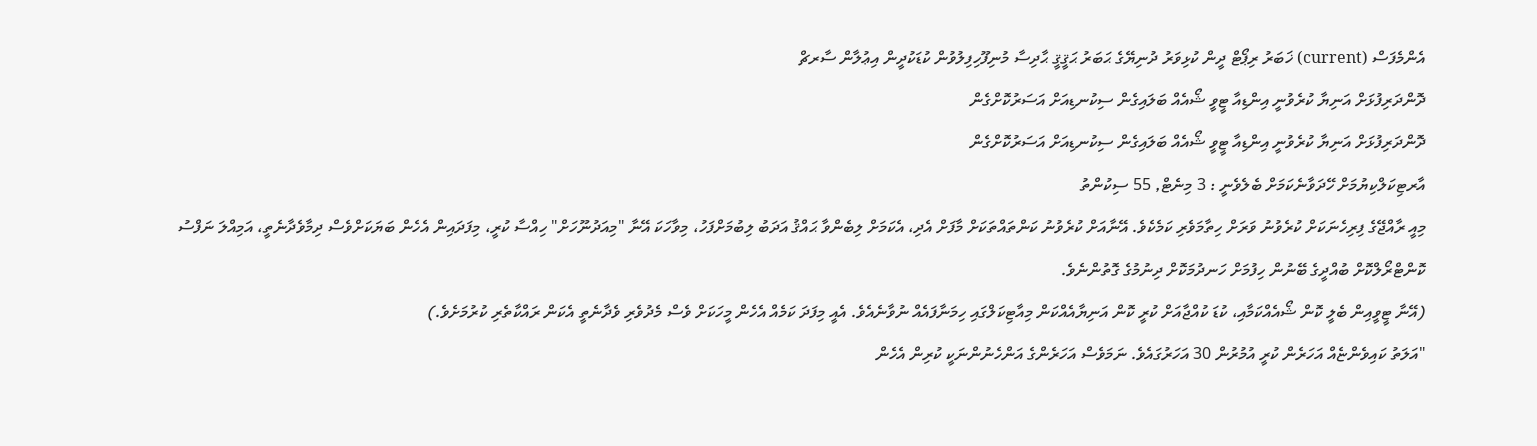އެންމެފަސް (current) ޚަބަރު ރިޕޯޓް ދީން ކުޅިވަރު ދުނިޔޭގެ ޙަބަރު ޙަޤީޤީ ޙާދިސާ މުނިފޫހިފިލުވުން ކުޑަކުދީން އިޢުލާން ސާރޗް
ދޮންދަރިފުޅަށް އަނިޔާ ކުރެވުނީ އިންޑިއާ ޓީވީ ޝޯއެއް ބަލައިގެން ސިކުނޑިއަށް އަސަރުކޮށްގެން
ދޮންދަރިފުޅަށް އަނިޔާ ކުރެވުނީ އިންޑިއާ ޓީވީ ޝޯއެއް ބަލައިގެން ސިކުނޑިއަށް އަސަރުކޮށްގެން
އާރޓިކަލްކިޔުމަށް ހޭދަވާނެކަމަށް ބެލެވެނީ : 3 މިނެޓް, 55 ސިކުންތު
މިއީ ރާއްޖޭގެ ފިރިހެނަކަށް ކުރެވުނު ވަރަށް ހިތާމަވެރި ކަމެކެވެ. އޭނާއަށް ކުރެވުނު ކަންތައްތަކަށް މާފަށް އެދި، އެކަމަށް ލިބެންވާ ޙައްޤު އަދަބު ލިބުމަށްފަހު، މިވާހަކަ އޭނާ "މިއަދުނޫހަށް" ހިއްސާ ކުރީ، މިފަދައިން އެހެން ބަޔަކަށްވެސް ދިމާވެދާނެތީ، އަމިއްލަ ނަފްސު ކޮންޓްރޯލްކޮށް ބުއްދީގެ ބޭނުން ހިފުމަށް ހަނދުމަކޮށް ދިނުމުގެ ގޮތުންނެވެ.
(އޭނާ ޓީވީއިން ބެލީ ކޮން ޝޯއެއްކަމާއި، ކުޑަ ކުއްޖާއަށް ކުރީ ކޮން އަނިޔާއެއްކަން މިއާޓިކަލްގައި ހިމަނާފައެއް ނުވާނެއެވެ. އެއީ މިފަދަ ކަމެއް އެހެން މީހަކަށް ވެސް މެދުވެރި ވެދާނެތީ އެކަން ރައްކާތެރި ކުރުމަށެވެ.)
"އަލަތު ކައިވެންޏެއް އަހަރެން ކުރީ އުމުރުން 30 އަހަރުގައެވެ. ނަމަވެސް އަހަރެންގެ އަންހެނުންނަކީ ކުރިން އެހެން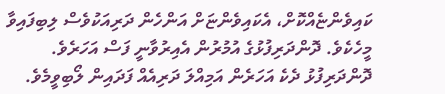ކައިވެންޏެއްކޮށް، އެކައިވެންޏަށް އަންހެން ދަރިއަކުވެސް ލިބިފައިވާ މީހެކެވެ. ދޮންދަރިފުޅުގެ އުމުރުން އެއިރުވާނީ ފަސް އަހަރެވެ.
ދޮންދަރިފުޅު ދެކެ އަހަރެން އަމިއްލަ ދަރިއެއް ފަދައިން ލޯބިވީމެވެ.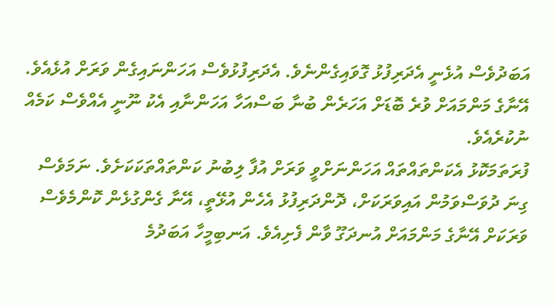އަބަދުވެސް އުޅެނީ އެދަރިފުޅު ގޮވައިގެންނެވެ. އެދަރިފުޅުވެސް އަހަންނައިގެން ވަރަށް އުޅެއެވެ. އޭނާގެ މަންމައަށް ވުރެ ބޮޑަށް އަހަރެން ބުނާ ބަސްއަހާ އަހަންނާއި އެކު ނޫނީ އެއްވެސް ކަމެއް ނުކުރެއެވެ.
ފުރަތަމަކޮޅު އެކަންތައްތައް އަހަންނަށްވީ ވަރަށް އުފާ ލިބުނު ކަންތައްތަކަކަށެވެ. ނަމަވެސް ގިނަ ދުވަސްވަމުން އައިވަރަކަށް، ދޮންދަރިފުޅު އެހެން އުޅޭތީ، އޭނާ ގެންގުޅެން ކޮންމެވެސް ވަރަކަށް އޭނާގެ މަންމައަށް އުނދަގޫ ވާން ފެށިއެވެ. އަނބިމީހާ އަބަދުމެ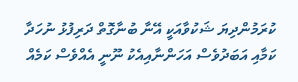ކުރަމުންދިޔަ ޝަކުވާއަކީ އޭނާ ބުނާގޮތް ދަރިފުޅު ނުހަދާ ކަމާއި އަބަދުވެސް އަހަންނާއިއެކު ނޫނީ އެއްވެސް ކަމެއް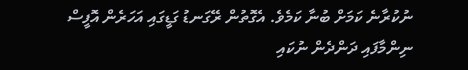ނުކުރާނެ ކަމަށް ބުނާ ކަމެވެ. އެގޮތުން ރޭގަނޑު ގަޑީގައި އަހަރެން އޮފީސް ނިންމާފައި ދަންދެން ނުކައި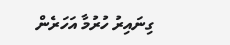ގިނައިރު ހުރުމާ އަހަރެން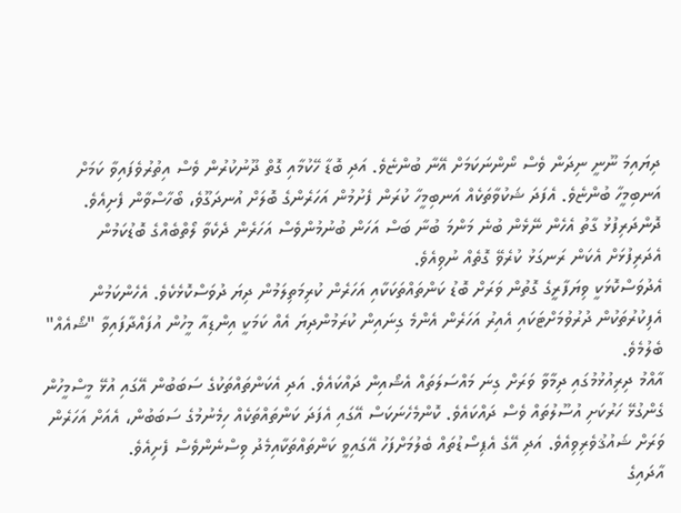ދިޔައިމަ ނޫނީ ނިދަން ވެސް ނޯންނަކަމަށް އޭނާ ބުންޏެވެ. އަދި ބޮޑާ ހޭކުމާއި ގޮތް ދޫނުކުރުން ވެސް އިތުރުވެފައިވާ ކަމަށް އަނބިމީހާ ބުންޏެވެ. އެފަދަ ޝަކުވާތަކެއް އަނބިމީހާ ކުރަން ފެށުމުން އަހަރެންގެ ބޮލަށް އުނދަގޫވެ، ބޯހާސްވާން ފެށިއެވެ. ދޮންދަރިފުޅު ގާތު އެހެން ނޭޅެން ބުނެ މަންމަ ބުނާ ބަސް އަހަން ބުނުމުންވެސް އަހަރެން ދެކެވާ ލޯތްބެއްގެ ބޮޑުކަމުން އެދަރިފުޅަށް އެކަން ރަނގަޅު ކުރެވޭ ގޮތެއް ނުވިއެވެ.
އެދުވަސްކޮޅަކީ ވިޔަފާރީގެ ގޮތުން ވަރަށް ބޮޑު ކަންތައްތަކަކާއި އަހަރެން ކުރިމަތިލަމުން ދިޔަ ދުވަސްކޮޅެކެވެ. އެހެންކަމުން އެފިކުރުތަކުން ދުރުވުމަށްޓަކައި އެއިރު އަހަރެން އެންމެ ގިނައިން ކުރަމުންދިޔަ އެއް ކަމަކީ އިންޑިއާ މީހުން އުފައްދާފައިވާ "ޝޯއެއް" ބެލުމެވެ.
އާއްމު ދިރިއުޅުމުގައި ދިމާވާ ވަރަށް ގިނަ މައްސަލަތައް އެޝޯއިން ދައްކައެވެ. އަދި އެކަންތައްތަކުގެ ސަބަބުން އޭގައި އުޅޭ މީސްމީހުން ގެންގުޅޭ ހަރުކަށި އުސޫލުތައް ވެސް ދައްކައެވެ. ކޮންމެހެނަކަސް އޭގައި އެފަދަ ކަންތައްތަކެއް ހިމެނުމުގެ ސަބަބުން، އެއަށް އަހަރެން ވަރަށް ޝައުޤުވެރިވިއެވެ. އަދި އޭގެ އެޕިސޯޑުތައް ބެލުމަށްފަހު އޭގައިވީ ކަންތައްތަކާއިމެދު ވިސްނެންވެސް ފެށިއެވެ.
އާދައިގެ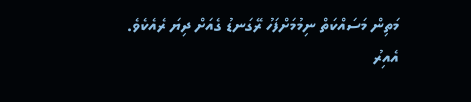މަތިން މަސައްކަތް ނިމުމަށްފަހު ރޭގަނޑު ގެއަށް ދިޔަ ރެއެކެވެ. އެއިރު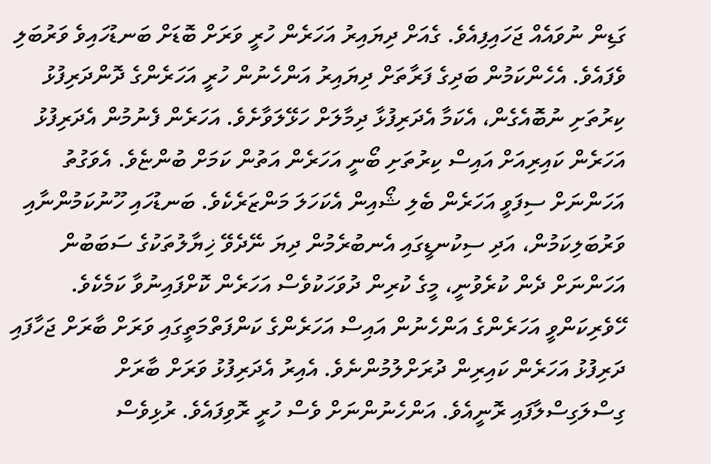ގަޑިން ނުވައެއް ޖަހައިފިއެވެ. ގެއަށް ދިޔައިރު އަހަރެން ހުރީ ވަރަށް ބޮޑަށް ބަނޑުހައިވެ ވަރުބަލި ވެފައެވެ. އެހެންކަމުން ބަދިގެ ފަރާތަށް ދިޔައިރު އަންހެނުން ހުރީ އަހަރެންގެ ދޮންދަރިފުޅު ކިރުތަށި ނުބޮއެގެން، އެކަމާ އެދަރިފުޅާ ދިމާލަށް ހަޅޭލަވާށެވެ. އަހަރެން ފެނުމުން އެދަރިފުޅު އަހަރެން ކައިރިއަށް އައިސް ކިރުތަށި ބޯނީ އަހަރެން އަތުން ކަމަށް ބުންޏެވެ. އެވަގުތު އަހަންނަށް ސިފަވީ އަހަރެން ބެލި ޝޯއިން އެކަހަލަ މަންޒަރެކެވެ. ބަނޑުހައި ހޫނުކަމުންނާއި ވަރުބަލިކަމުން، އަދި ސިކުނޑީގައި އެނބުރެމުން ދިޔަ ނޭދެވޭ ޚިޔާލުތަކުގެ ސަބަބުން އަހަންނަށް ދެން ކުރެވުނީ، މީގެ ކުރިން ދުވަހަކުވެސް އަހަރެން ކޮށްފައިނުވާ ކަމެކެވެ.
ހޭވެރިކަންވީ އަހަރެންގެ އަންހެނުން އައިސް އަހަރެންގެ ކަންފަތްމަތީގައި ވަރަށް ބާރަށް ޖަހާފައި ދަރިފުޅު އަހަރެން ކައިރިން ދުރަށްލުމުންނެވެ. އެއިރު އެދަރިފުޅު ވަރަށް ބާރަށް ގިސްލަގިސްލާފައި ރޮނީއެވެ. އަންހެނުންނަށް ވެސް ހުރީ ރޮވިފައެވެ. ރުޅިވެސް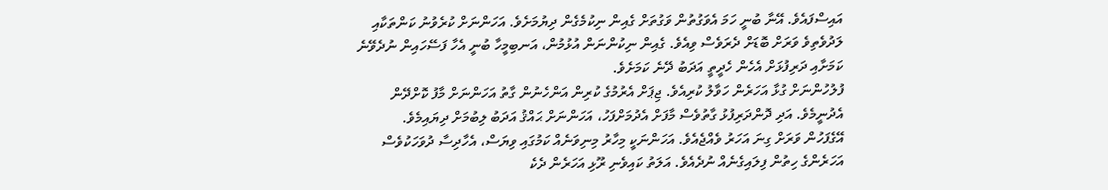އައިސްފައެވެ. އޭނާ ބުނީ ހަމަ އެވަގުތުން ވަގުތަށް ގެއިން ނިކުމެގެން ދިޔުމަށެވެ. އަހަންނަށް ކުރެވުނު ކަންތަކާއި ލަދުވެތިވެ ވަރަށް ބޮޑަށް ދެރަވެސް ވިއެވެ. ގެއިން ނިކުންނަން އުޅުމުން، އަނބިމީހާ ބުނީ އެހާ ފަސޭހައިން ނުދެވޭނެ ކަމަށާއި ދަރިފުޅަށް އެހެން ހެދީތީ އަދަބު ދޭނެ ކަމަށެވެ.
ފުލުހުންނަށް ގުޅާ އަހަރެން ހަވާލު ކުރިއެވެ. ޖިޕަށް އެރުމުގެ ކުރިން އަންހެނުން ގާތު އަހަންނަށް މާފު ކޮށްދޭން އެދުނީމެވެ. އަދި ދޮންދަރިފުޅު ގާތުވެސް މާފަށް އެދުމަށްފަހު، އަހަންނަށް ޙައްޤު އަދަބު ލިބުމަށް ދިޔައިމެވެ.
އޭގެފަހުން ވަރަށް ގިނަ އަހަރު ވެއްޖެއެވެ. އަހަންނަކީ މިހާރު މިނިވަނެއް ކަމުގައި ވިޔަސް، އެހާދިސާ ދުވަހަކުވެސް އަހަރެންގެ ހިތުން ފިލައިގެނެއް ނުދެއެވެ. އަލަތު ކައިވެނި ރޫޅި އަހަރެން ދެކެ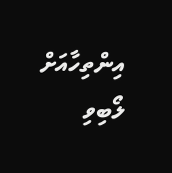އިންތިހާއަށް ލޯބިވި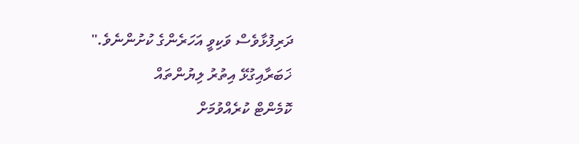ދަރިފުޅާވެސް ވަކިވީ އަހަރެންގެ ކުށުންނެވެ."
ޚަބަރާއިގުޅޭ އިތުރު ލިޔުންތައް
ކޮމެންޓް ކުރެއްވުމަށް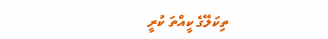ތިކަލޭގެ ކީއްތަ ކުރީ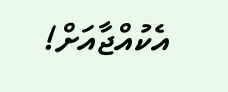އެކުއްޖާއަށް!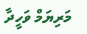މަރިޔަމް ވަހީދާ